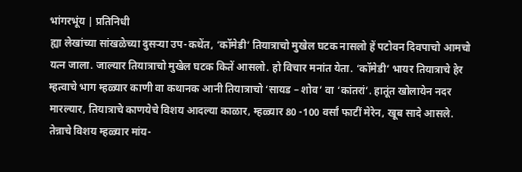भांगरभूंय | प्रतिनिधी
ह्या लेखांच्या सांखळेच्या दुसऱ्या उप-कथेंत, ‘कॉमेडी’ तियात्राचो मुखेल घटक नासलो हें पटोवन दिवपाचो आमचो यत्न जाला. जाल्यार तियात्राचो मुखेल घटक कितें आसलो. हो विचार मनांत येता. ‘कॉमेडी’ भायर तियात्राचे हेर म्हत्वाचे भाग म्हळ्यार काणी वा कथानक आनी तियात्राचो ‘सायड – शोव’ वा ‘कांतरां’. हातूंत खोलायेन नदर मारल्यार, तियात्राचे काणयेचे विशय आदल्या काळार, म्हळ्यार 80 -100 वर्सां फाटीं मेरेन, खूब सादे आसले. तेन्नाचे विशय म्हळ्यार मांय-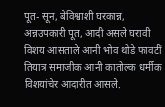पूत- सून, बेविश्वाशी घरकान्न, अन्नउपकारी पूत, आदी असले घरावी विशय आसताले आनी भोव थोडे फावटीं तियात्र समाजीक आनी कातोल्क धर्मीक विशयांचेर आदारीत आसले.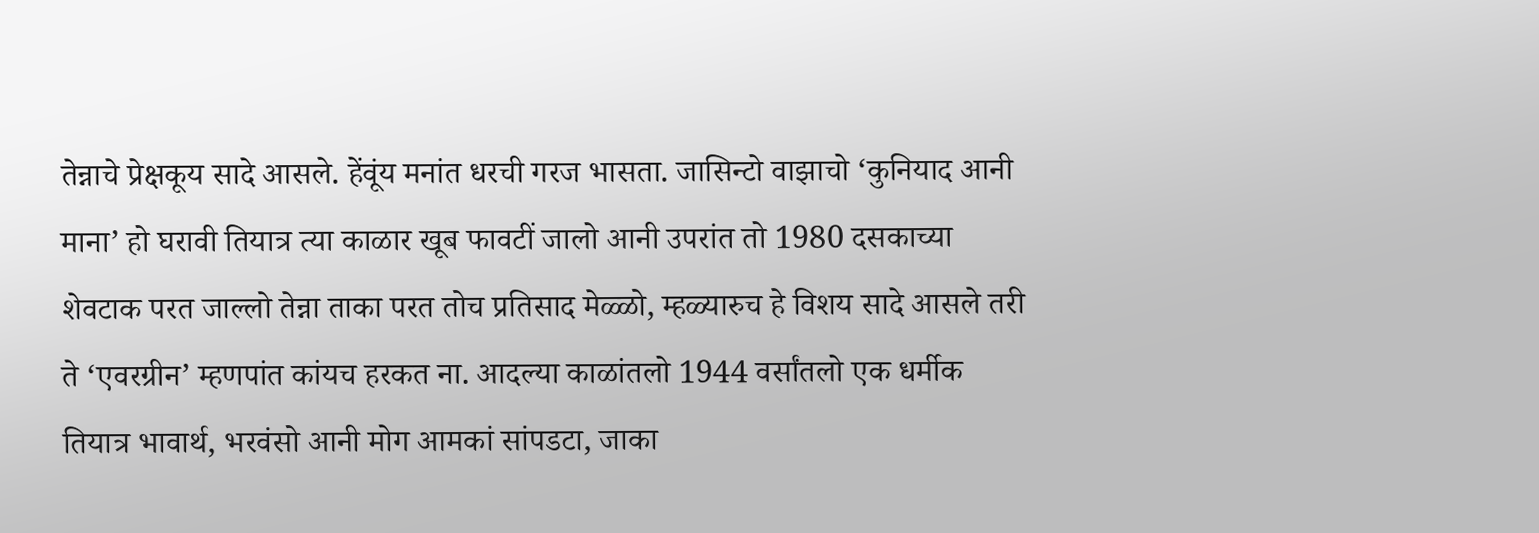तेन्नाचे प्रेक्षकूय सादे आसले. हेंवूंय मनांत धरची गरज भासता. जासिन्टो वाझाचो ‘कुनियाद आनी माना’ हो घरावी तियात्र त्या काळार खूब फावटीं जालो आनी उपरांत तो 1980 दसकाच्या शेवटाक परत जाल्लो तेन्ना ताका परत तोच प्रतिसाद मेळ्ळो, म्हळ्यारुच हे विशय सादे आसले तरी ते ‘एवरग्रीन’ म्हणपांत कांयच हरकत ना. आदल्या काळांतलो 1944 वर्सांतलो एक धर्मीक तियात्र भावार्थ, भरवंसो आनी मोग आमकां सांपडटा, जाका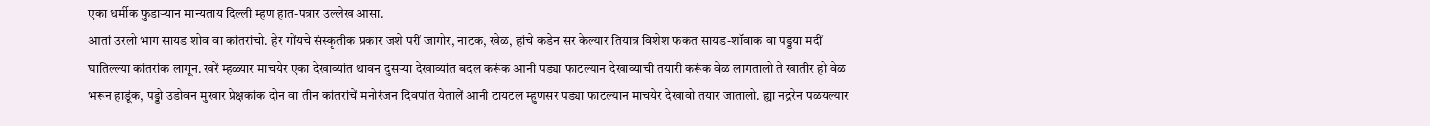एका धर्मीक फुडाऱ्यान मान्यताय दिल्ली म्हण हात-पत्रार उल्लेख आसा.
आतां उरलो भाग सायड शोव वा कांतरांचो. हेर गोंयचे संस्कृतीक प्रकार जशे परीं जागोर, नाटक, खेळ, हांचे कडेन सर केल्यार तियात्र विशेश फकत सायड-शॉवाक वा पड्डया मदीं घातिल्ल्या कांतरांक लागून. खरें म्हळ्यार माचयेर एका देखाव्यांत थावन दुसऱ्या देखाव्यांत बदल करूंक आनी पड्या फाटल्यान देखाव्याची तयारी करूंक वेळ लागतालो ते खातीर हो वेळ भरून हाडूंक, पड्डो उडोवन मुखार प्रेक्षकांक दोन वा तीन कांतरांचें मनोरंजन दिवपांत येतालें आनी टायटल म्हुणसर पड्या फाटल्यान माचयेर देखावो तयार जातालो. ह्या नद्ररेन पळयल्यार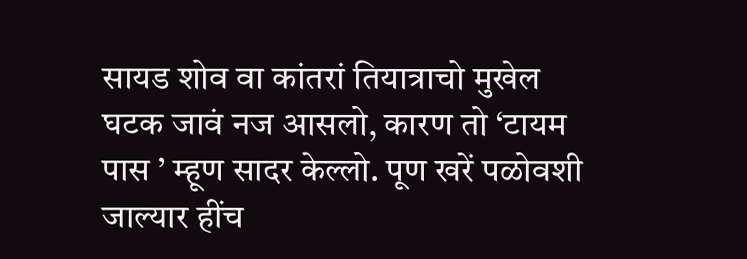सायड शोव वा कांतरां तियात्राचो मुखेल घटक जावं नज आसलो, कारण तो ‘टायम पास ’ म्हूण सादर केल्लो. पूण खरें पळोवशी जाल्यार हींच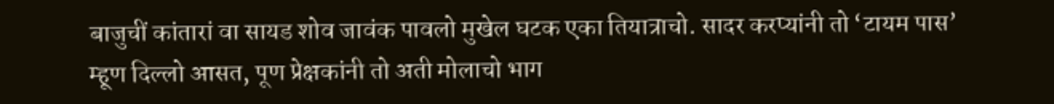बाजुचीं कांतारां वा सायड शोव जावंक पावलो मुखेल घटक एका तियात्राचो. सादर करप्यांनी तो ‘टायम पास’ म्हूण दिल्लो आसत, पूण प्रेक्षकांनी तो अती मोलाचो भाग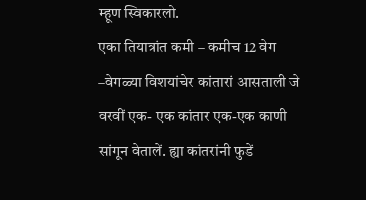म्हूण स्विकारलो.
एका तियात्रांत कमी – कमीच 12 वेग –वेगळ्या विशयांचेर कांतारां आसताली जे वरवीं एक- एक कांतार एक-एक काणी सांगून वेतालें. ह्या कांतरांनी फुडें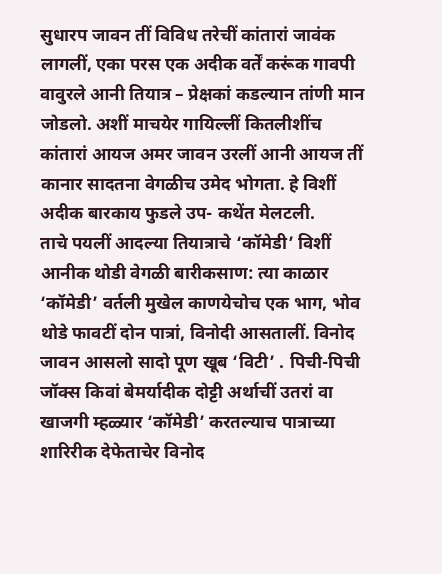सुधारप जावन तीं विविध तरेचीं कांतारां जावंक लागलीं, एका परस एक अदीक वर्तें करूंक गावपी वावुरले आनी तियात्र – प्रेक्षकां कडल्यान तांणी मान जोडलो. अशीं माचयेर गायिल्लीं कितलीशींच कांतारां आयज अमर जावन उरलीं आनी आयज तीं कानार सादतना वेगळीच उमेद भोगता. हे विशीं अदीक बारकाय फुडले उप- कथेंत मेलटली.
ताचे पयलीं आदल्या तियात्राचे ‘कॉमेडी’ विशीं आनीक थोडी वेगळी बारीकसाण: त्या काळार ‘कॉमेडी’ वर्तली मुखेल काणयेचोच एक भाग, भोव थोडे फावटीं दोन पात्रां, विनोदी आसतालीं. विनोद जावन आसलो सादो पूण खूब ‘विटी’ . पिची-पिची जॉक्स किवां बेमर्यादीक दोट्टी अर्थाचीं उतरां वा खाजगी म्हळ्यार ‘कॉमेडी’ करतल्याच पात्राच्या शारिरीक देफेताचेर विनोद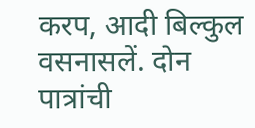करप, आदी बिल्कुल वसनासलें. दोन पात्रांची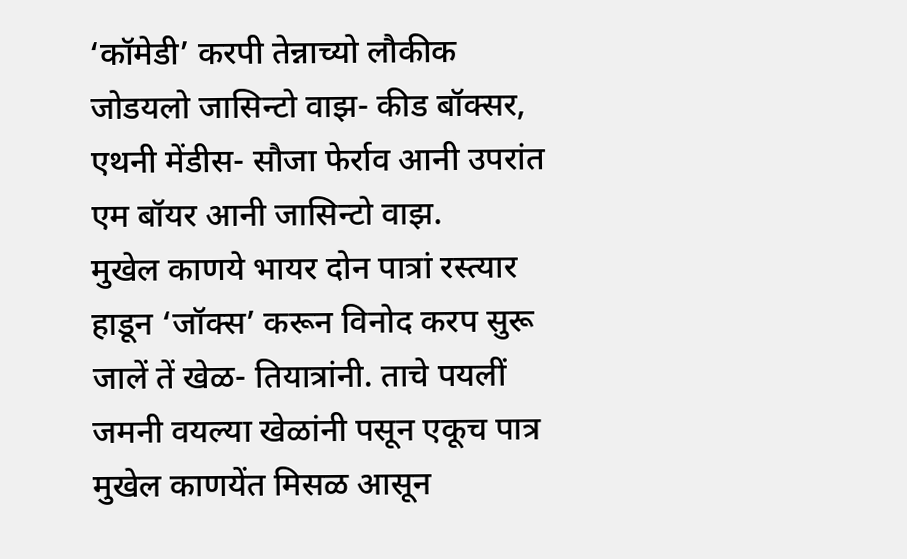‘कॉमेडी’ करपी तेन्नाच्यो लौकीक जोडयलो जासिन्टो वाझ- कीड बॉक्सर, एथनी मेंडीस- सौजा फेर्राव आनी उपरांत एम बॉयर आनी जासिन्टो वाझ.
मुखेल काणये भायर दोन पात्रां रस्त्यार हाडून ‘जॉक्स’ करून विनोद करप सुरू जालें तें खेळ- तियात्रांनी. ताचे पयलीं जमनी वयल्या खेळांनी पसून एकूच पात्र मुखेल काणयेंत मिसळ आसून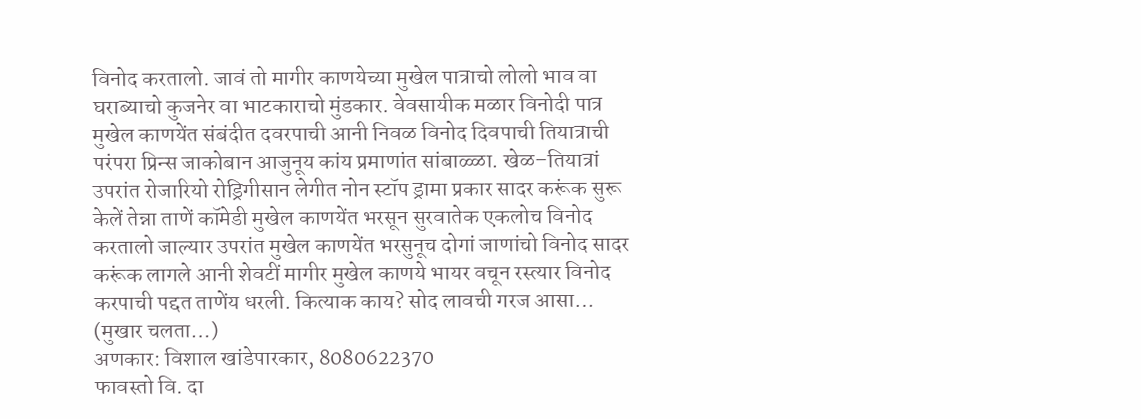विनोद करतालो. जावं तो मागीर काणयेच्या मुखेल पात्राचो लोलो भाव वा घराब्याचो कुजनेर वा भाटकाराचो मुंडकार. वेवसायीक मळार विनोदी पात्र मुखेल काणयेंत संबंदीत दवरपाची आनी निवळ विनोद दिवपाची तियात्राची परंपरा प्रिन्स जाकोबान आजुनूय कांय प्रमाणांत सांबाळ्ळा. खेळ–तियात्रां उपरांत रोजारियो रोड्रिगीसान लेगीत नोन स्टॉप ड्रामा प्रकार सादर करूंक सुरू केलें तेन्ना ताणें कॉमेडी मुखेल काणयेंत भरसून सुरवातेक एकलोच विनोद करतालो जाल्यार उपरांत मुखेल काणयेंत भरसुनूच दोगां जाणांचो विनोद सादर करूंक लागले आनी शेवटीं मागीर मुखेल काणये भायर वचून रस्त्यार विनोद करपाची पद्दत ताणेंय धरली. कित्याक काय? सोद लावची गरज आसा…
(मुखार चलता…)
अणकार: विशाल खांडेपारकार, 8080622370
फावस्तो वि. दा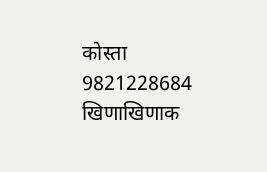कोस्ता
9821228684
खिणाखिणाक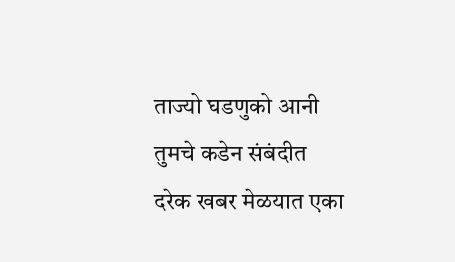ताज्यो घडणुको आनी तुमचे कडेन संबंदीत दरेक खबर मेळयात एका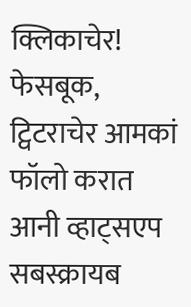क्लिकाचेर! फेसबूक, ट्विटराचेर आमकां फॉलो करात आनी व्हाट्सएप सबस्क्रायब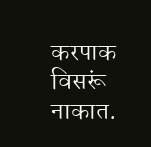करपाक विसरूं नाकात.